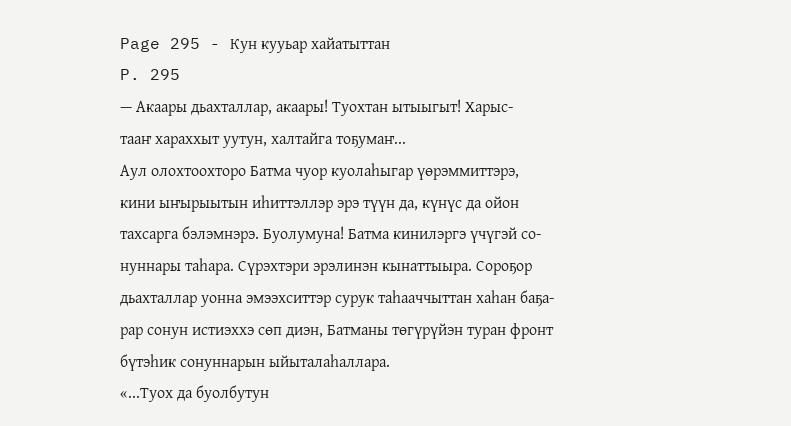Page 295 - Кун кууьар хайатыттан
P. 295
— Акаары дьахталлар, акаары! Туохтан ытыыгыт! Харыс-
тааҥ хараххыт уутун, халтайга тоҕумаҥ...
Аул олохтоохторо Батма чуор куолаһыгар үөрэммиттэрэ,
кини ыҥырыытын иһиттэллэр эрэ түүн да, күнүс да ойон
тахсарга бэлэмнэрэ. Буолумуна! Батма кинилэргэ үчүгэй со-
нуннары таһара. Сүрэхтэри эрэлинэн кынаттыыра. Сороҕор
дьахталлар уонна эмээхситтэр сурук таһааччыттан хаһан баҕа-
рар сонун истиэххэ сөп диэн, Батманы төгүрүйэн туран фронт
бүтэһик сонуннарын ыйыталаһаллара.
«...Туох да буолбутун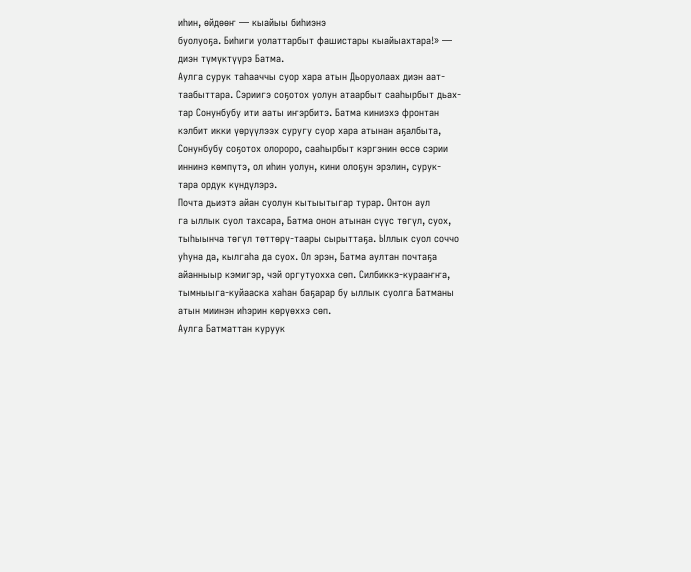иһин, өйдөөҥ — кыайыы биһиэнэ
буолуоҕа. Биһиги уолаттарбыт фашистары кыайыахтара!» —
диэн түмүктүүрэ Батма.
Аулга сурук таһааччы суор хара атын Дьоруолаах диэн аат-
таабыттара. Сэриигэ соҕотох уолун атаарбыт сааһырбыт дьах-
тар Сонунбубу ити ааты иҥэрбитэ. Батма киниэхэ фронтан
кэлбит икки үөрүүлээх суругу суор хара атынан аҕалбыта,
Сонунбубу соҕотох олороро, сааһырбыт кэргэнин өссө сэрии
иннинэ көмпүтэ, ол иһин уолун, кини олоҕун эрэлин, сурук-
тара ордук күндүлэрэ.
Почта дьиэтэ айан суолун кытыытыгар турар. Онтон аул
га ыллык суол тахсара, Батма онон атынан сүүс төгүл, суох,
тыһыынча төгүл төттөрү-таары сырыттаҕа. Ыллык суол соччо
уһуна да, кылгаһа да суох. Ол эрэн, Батма аултан почтаҕа
айанныыр кэмигэр, чэй оргутуохха сөп. Силбиккэ-курааҥҥа,
тымныыга-куйааска хаһан баҕарар бу ыллык суолга Батманы
атын миинэн иһэрин көрүөххэ сөп.
Аулга Батматтан куруук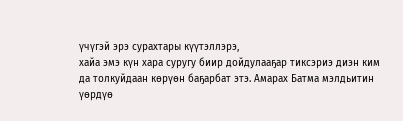үчүгэй эрэ сурахтары күүтэллэрэ,
хайа эмэ күн хара суругу биир дойдулааҕар тиксэриэ диэн ким
да толкуйдаан көрүөн баҕарбат этэ. Амарах Батма мэлдьитин
үөрдүө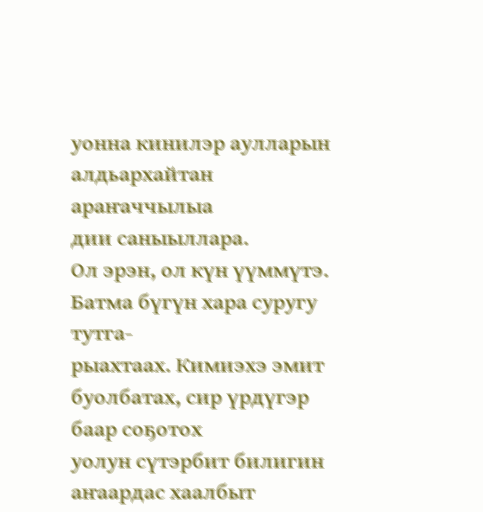уонна кинилэр аулларын алдьархайтан араҥаччылыа
дии саныыллара.
Ол эрэн, ол күн үүммүтэ. Батма бүгүн хара суругу тутга-
рыахтаах. Кимиэхэ эмит буолбатах, сир үрдүгэр баар соҕотох
уолун сүтэрбит билигин аҥаардас хаалбыт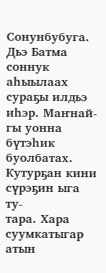Сонунбубуга.
Дьэ Батма соннук аһыылаах сураҕы илдьэ иһэр. Маҥнай-
гы уонна бүтэһик буолбатах. Кутурҕан кини сүрэҕин ыга ту-
тара. Хара суумкатыгар атын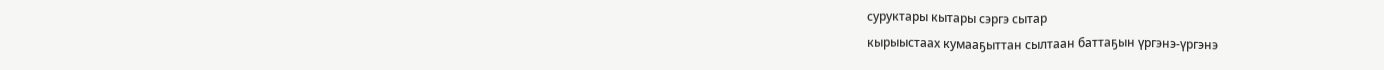суруктары кытары сэргэ сытар
кырыыстаах кумааҕыттан сылтаан баттаҕын үргэнэ-үргэнэ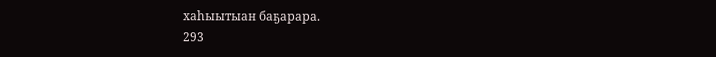хаһыытыан баҕарара.
293